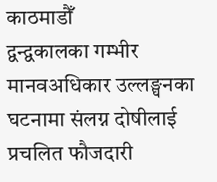काठमाडौँ
द्वन्द्वकालका गम्भीर मानवअधिकार उल्लङ्घनका घटनामा संलग्न दोषीलाई प्रचलित फौजदारी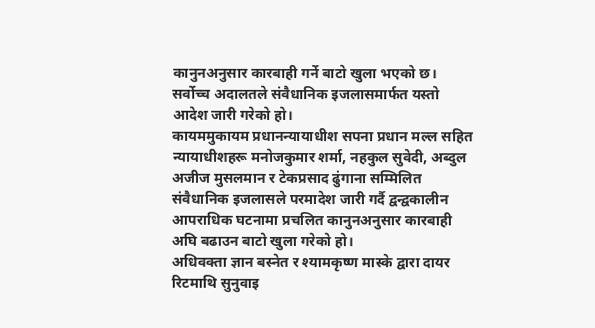कानुनअनुसार कारबाही गर्ने बाटो खुला भएको छ। सर्वोच्च अदालतले संवैधानिक इजलासमार्फत यस्तो आदेश जारी गरेको हो।
कायममुकायम प्रधानन्यायाधीश सपना प्रधान मल्ल सहित न्यायाधीशहरू मनोजकुमार शर्मा, नहकुल सुवेदी, अब्दुल अजीज मुसलमान र टेकप्रसाद ढुंगाना सम्मिलित संवैधानिक इजलासले परमादेश जारी गर्दै द्वन्द्वकालीन आपराधिक घटनामा प्रचलित कानुनअनुसार कारबाही अघि बढाउन बाटो खुला गरेको हो।
अधिवक्ता ज्ञान बस्नेत र श्यामकृष्ण मास्के द्वारा दायर रिटमाथि सुनुवाइ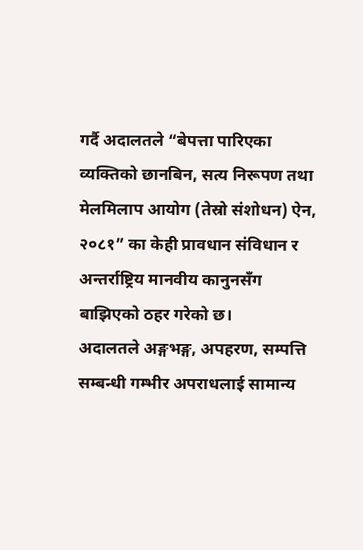गर्दै अदालतले “बेपत्ता पारिएका व्यक्तिको छानबिन, सत्य निरूपण तथा मेलमिलाप आयोग (तेस्रो संशोधन) ऐन, २०८१” का केही प्रावधान संविधान र अन्तर्राष्ट्रिय मानवीय कानुनसँग बाझिएको ठहर गरेको छ।
अदालतले अङ्गभङ्ग, अपहरण, सम्पत्ति सम्बन्धी गम्भीर अपराधलाई सामान्य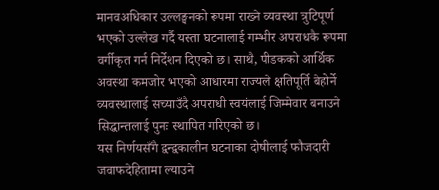मानवअधिकार उल्लङ्घनको रूपमा राख्ने व्यवस्था त्रुटिपूर्ण भएको उल्लेख गर्दै यस्ता घटनालाई गम्भीर अपराधकै रूपमा वर्गीकृत गर्न निर्देशन दिएको छ। साथै, पीडकको आर्थिक अवस्था कमजोर भएको आधारमा राज्यले क्षतिपूर्ति बेहोर्ने व्यवस्थालाई सच्याउँदै अपराधी स्वयंलाई जिम्मेवार बनाउने सिद्धान्तलाई पुनः स्थापित गरिएको छ।
यस निर्णयसँगै द्वन्द्वकालीन घटनाका दोषीलाई फौजदारी जवाफदेहितामा ल्याउने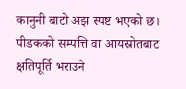कानुनी बाटो अझ स्पष्ट भएको छ। पीडकको सम्पत्ति वा आयस्रोतबाट क्षतिपूर्ति भराउने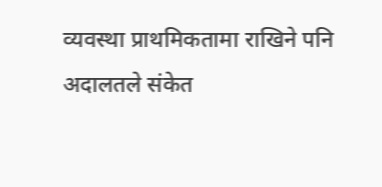व्यवस्था प्राथमिकतामा राखिने पनि अदालतले संकेत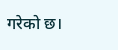गरेको छ।